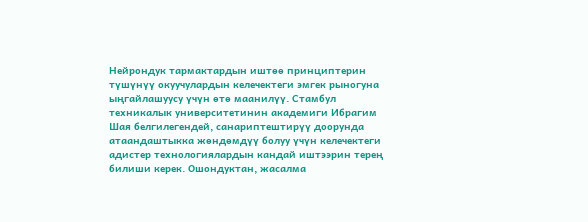Нейрондук тармактардын иштөө принциптерин түшүнүү окуучулардын келечектеги эмгек рыногуна ыңгайлашуусу үчүн өтө маанилүү. Стамбул техникалык университетинин академиги Ибрагим Шая белгилегендей, санариптештирүү доорунда атаандаштыкка жөндөмдүү болуу үчүн келечектеги адистер технологиялардын кандай иштээрин терең билиши керек. Ошондуктан, жасалма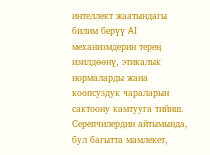интеллект жаатындагы билим берүү AI механизмдерин терең изилдөөнү, этикалык нормаларды жана коопсуздук чараларын сактоону камтууга тийиш. Серепчилердин айтымында, бул багытта мамлекет,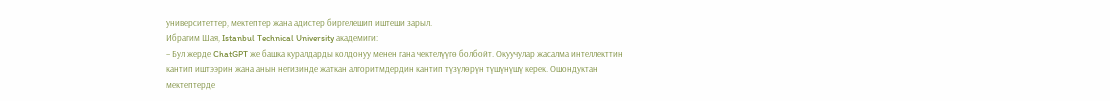университеттер, мектептер жана адистер биргелешип иштеши зарыл.
Ибрагим Шая, Istanbul Technical University академиги:
– Бул жерде ChatGPT же башка куралдарды колдонуу менен гана чектелүүгө болбойт. Окуучулар жасалма интеллекттин кантип иштээрин жана анын негизинде жаткан алгоритмдердин кантип түзүлөрүн түшүнүшү керек. Ошондуктан мектептерде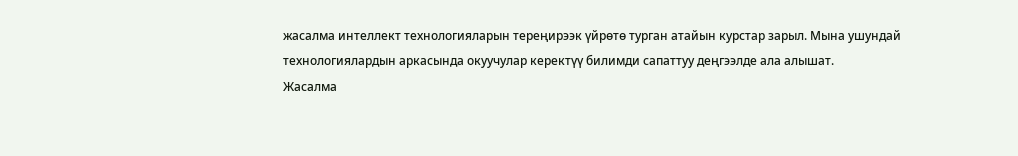жасалма интеллект технологияларын тереңирээк үйрөтө турган атайын курстар зарыл. Мына ушундай технологиялардын аркасында окуучулар керектүү билимди сапаттуу деңгээлде ала алышат.
Жасалма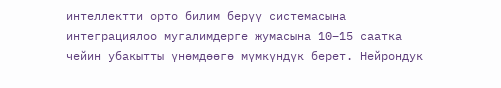интеллектти орто билим берүү системасына интеграциялоо мугалимдерге жумасына 10–15 саатка чейин убакытты үнөмдөөгө мүмкүндүк берет. Нейрондук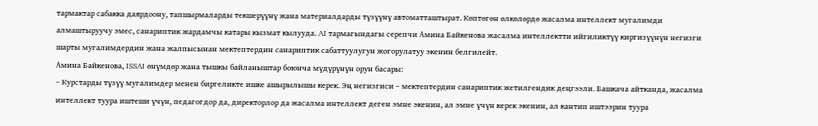тармактар сабакка даярдоону, тапшырмаларды текшерүүнү жана материалдарды түзүүнү автоматташтырат. Көптөгөн өлкөлөрдө жасалма интеллект мугалимди алмаштыруучу эмес, санариптик жардамчы катары кызмат кылууда. AI тармагындагы серепчи Амина Байкенова жасалма интеллектти ийгиликтүү киргизүүнүн негизги шарты мугалимдердин жана жалпысынан мектептердин санариптик сабаттуулугун жогорулатуу экенин белгилейт.
Амина Байкенова, ISSAI өнүмдөр жана тышкы байланыштар боюнча мүдүрүнүн орун басары:
– Курстарды түзүү мугалимдер менен биргеликте ишке ашырылышы керек. Эң негизгиси – мектептердин санариптик жетилгендик деңгээли. Башкача айтканда, жасалма интеллект туура иштеши үчүн, педагогдор да, директорлор да жасалма интеллект деген эмне экенин, ал эмне үчүн керек экенин, ал кантип иштээрин туура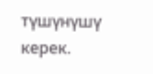түшүнүшү керек.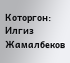Которгон: Илгиз Жамалбеков